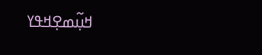ߞߎ߲߬ߘߐ߲ߞߟߌ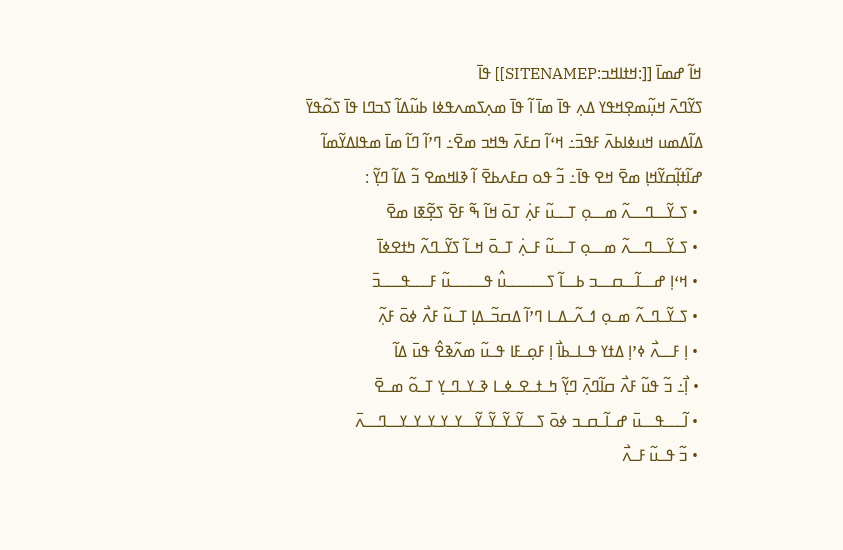ߞߊ߬ ߝߘߊ߫ [[:ߞߙߊߞߏ:SITENAMEP]] ߟߊ߫
ߖߌ߬ߣߍ߫ ߞߎ߲߬ߘߐ߲ߞߟߌ ߡߍ߲ ߟߊ߫ ߘߊ߫ ߊ߬ ߟߊ߫ ߘߍ߲ߖߘߍߟߦߊ ߕߎ߬ߡߊ߬ ߖߏߣߊ ߟߊ߫ ߖߋ߬ߟߌ߫ ߡߊ߬ߡߘߎ ߞߎߦߊߕߍ߫ ߓߟߏ߫߸ ߞߵߊ߬ ߛߓߍ߫ ߒߞߏ ߘߐ߫߸ ߣߴߊ߬ ߣߊ߬ ߘߊ߫ ߘߟߊߡߌ߬ߘߊ߬ ߝߊ߬ߙߊ߲߬ߛߌ߬ߞߊ߲ ߘߐ߫ ߞߐ ߟߊ߫߸ ߏ߬ ߟߋ ߛߓߍߕߐ߫ ߊ߬ ߢߊߞߘߐ ߏ߬ ߡߊ߬ ߣߌ߲߬ :
 • ߖߺߌ߬ߺߺߣߺߺߍ߬ ߘߺߺߋ߲ ߠߺߺߎ߬ ߓߍ߲߭ ߠߋ߫ ߞߊ߬ ߒ߬ ߓߐ߫ ߖߐ߲߬ߧߊ ߘߐ߫
 • ߖߺߌ߬ߺߺߣߺߺߍ߬ ߘߺߺߋ߲ ߠߺߺߎ߬ ߓߺߍ߲߭ ߠߺߋ߫ ߞߺߊ߬ ߖߌ߬ߺߣߍ߬ ߤߙߐߦߊ߫
 • ߞߵߊ߲ ߝߺߺߊ߬ߺߺߛߺߺߏ ߕߺߺߊ߬ ߖߺߺߺߺߺߺߎ߮ ߟߺߺߺߺߺߎ߬ ߓߺߺߺߟߺߺߺߏ߫
 • ߖߺߌ߬ߺߣߺߍ߬ ߘߺߋ߲ ߗߺߍ߬ߺߡߺߊ ߣߴߊ߬ ߡߛߏ߬ߺߡߊ߲ ߠߺߎ߬ ߓߍ߯ ߦߋ߫ ߓߍ߲߬
 • ߊ߲ ߓߺߺߍ߯ ߦߴߊ߲ ߡߙߌ ߟߺߊߺߕߊ߯ ߊ߲ ߓߋ߲ߺߓߊ ߟߺߎ߬ ߘߍ߬ߢߐ߮ ߟߎ߫ ߡߊ߬
 • ߊ߲߯߸ ߏ߬ ߟߎ߬ ߓߍ߯ ߛߊ߬ߣߍ߲߫ ߣߌ߲߬ ߤߺߙߺߐߺߦߺߊ ߢߺߌߺߣߺߌ߲ ߠߺߋ߬ ߘߺߐ߫
 • ߊ߬ߺߺߺߟߺߺߎ߫ ߝߺߊ߬ߺߛߺߏ ߦߋ߫ ߖߺߺߌ߬ߺߌ߬ߺߌ߬ߺߌ߬ߺߺߌߺߌߺߌߺߌߺߌߺߺߣߺߺߍ߫
 • ߏ߬ ߟߺߎ߬ ߓߺߍ߯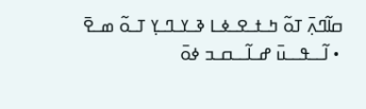ߛߊ߬ߣߍ߲߫ ߠߋ߬ ߤߺߙߺߐߺߦߺߊ ߢߺߌߺߣߺߌ߲ ߠߺߋ߬ ߘߺߐ߫
 • ߊ߬ߺߺߟߺߺߎ߫ ߝߺߊ߬ߺߺߛߺߏ ߦߋ߫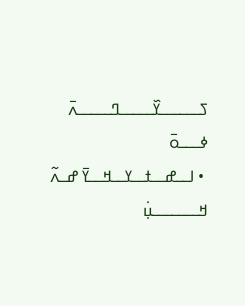ߖߺߺߺߺߺߺߌ߰ߺߺߺߺߺߣߺߺߺߺߺߍ߫ ߦߺߺߺߋ߫
 • ߊߺߺߝߺߺߙߺߺߌߺߺߞߺߺߌ߫ ߝߺߍ߬ ߞߺߺߺߺߺߺߺߎ߲߭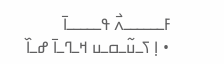ߓߺߺߺߺߺߺߍ߯ ߟߺߺߺߺߺߊ߫
 • ߊ߲ ߖߺߎ߬ߺߛߺߎ ߞߺߣߺߊ߫ ߝߺߊ߰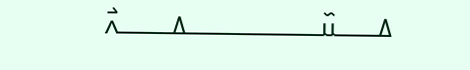ߡߺߺߺߺߎ߰ߺߺߺߺߺߺߺߺߺߺߺߺߺߡߺߺߺߺߺߍ߯